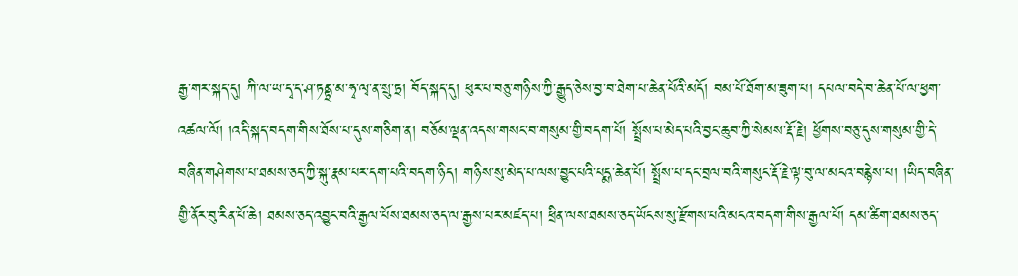རྒྱ་གར་སྐད་དུ། ཀི་ལ་ཡ་དྭ་ད་ཤ་ཏནྟྲ་མ་ཧྭ་ལྭ་ན་སྲུ་ཏྲ། བོད་སྐད་དུ། ཕུར་པ་བཅུ་གཉིས་ཀྱི་རྒྱུད་ཅེས་བྱ་བ་ཐེག་པ་ཆེན་པོའི་མདོ། བམ་པོ་ཐོག་མ་ཟུག་པ། དཔལ་བདེ་བ་ཆེན་པོ་ལ་ཕྱག་འཚལ་ལོ། །འདི་སྐད་བདག་གིས་ཐོས་པ་དུས་གཅིག་ན། བཅོམ་ལྡན་འདས་གསང་བ་གསུམ་གྱི་བདག་པོ། སྤྲོས་པ་མེད་པའི་བྱང་ཆུབ་ཀྱི་སེམས་རྡོ་རྗེ། ཕྱོགས་བཅུ་དུས་གསུམ་གྱི་དེ་བཞིན་གཤེགས་པ་ཐམས་ཅད་ཀྱི་སྐུ་རྣམ་པར་དག་པའི་བདག་ཉིད། གཉིས་སུ་མེད་པ་ལས་བྱུང་པའི་པདྨ་ཆེན་པོ། སྤྲོས་པ་དང་བྲལ་བའི་གསུང་རྡོ་རྗེ་ལྟ་བུ་ལ་མངའ་བརྙེས་པ། །ཡིད་བཞིན་གྱི་ནོར་བུ་རིན་པོ་ཆེ། ཐམས་ཅད་འབྱུང་བའི་རྒྱལ་པོས་ཐམས་ཅད་ལ་རྒྱས་པར་མཛད་པ། ཕྲིན་ལས་ཐམས་ཅད་ཡོངས་སུ་རྫོགས་པའི་མངའ་བདག་གིས་རྒྱལ་པོ། དམ་ཚིག་ཐམས་ཅད་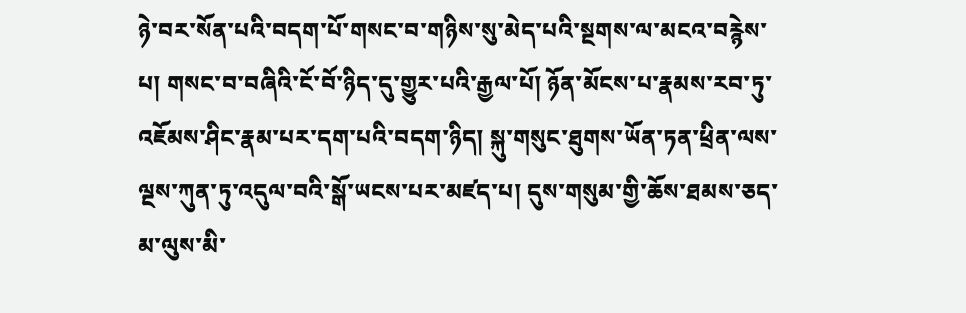ཉེ་བར་སོན་པའི་བདག་པོ་གསང་བ་གཉིས་སུ་མེད་པའི་སྔགས་ལ་མངའ་བརྙེས་པ། གསང་བ་བཞིའི་ངོ་བོ་ཉིད་དུ་གྱུར་པའི་རྒྱལ་པོ། ཉོན་མོངས་པ་རྣམས་རབ་ཏུ་འཇོམས་ཤིང་རྣམ་པར་དག་པའི་བདག་ཉིད། སྐུ་གསུང་ཐུགས་ཡོན་ཏན་ཕྲིན་ལས་ལྔས་ཀུན་ཏུ་འདུལ་བའི་སྒོ་ཡངས་པར་མཛད་པ། དུས་གསུམ་གྱི་ཆོས་ཐམས་ཅད་མ་ལུས་མི་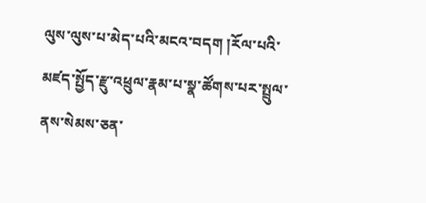ལུས་ལུས་པ་མེད་པའི་མངའ་བདག །རོལ་པའི་མཛད་སྤྱོད་རྫུ་འཕྲུལ་རྣམ་པ་སྣ་ཚོགས་པར་སྤྲུལ་ནས་སེམས་ཅན་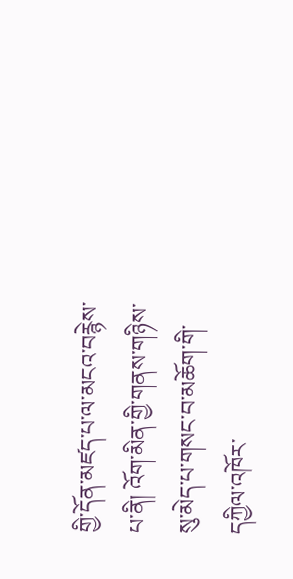གྱི་དོན་མཛད་པ་ལ་མངའ་བརྙེས་པ་ནི། འོག་མིན་གྱི་གནས་གཉིས་སུ་མེད་པ་གསང་བ་མཆོག་གི་དཀྱིལ་འཁོར་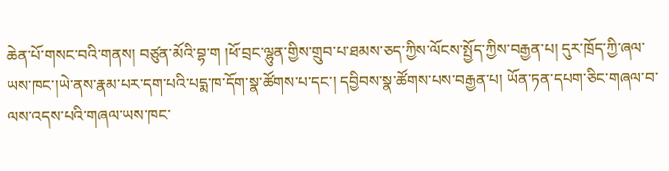ཆེན་པོ་གསང་བའི་གནས། བཙུན་མོའི་བྷ་ག །ཕོ་བྲང་ལྷུན་གྱིས་གྲུབ་པ་ཐམས་ཅད་ཀྱིས་ལོངས་སྤྱོད་ཀྱིས་བརྒྱན་པ། དུར་ཁྲོད་ཀྱི་ཞལ་ཡས་ཁང་།ཡེ་ནས་རྣམ་པར་དག་པའི་པདྨ་ཁ་དོག་སྣ་ཚོགས་པ་དང་། དབྱིབས་སྣ་ཚོགས་པས་བརྒྱན་པ། ཡོན་ཏན་དཔག་ཅིང་གཞལ་བ་ལས་འདས་པའི་གཞལ་ཡས་ཁང་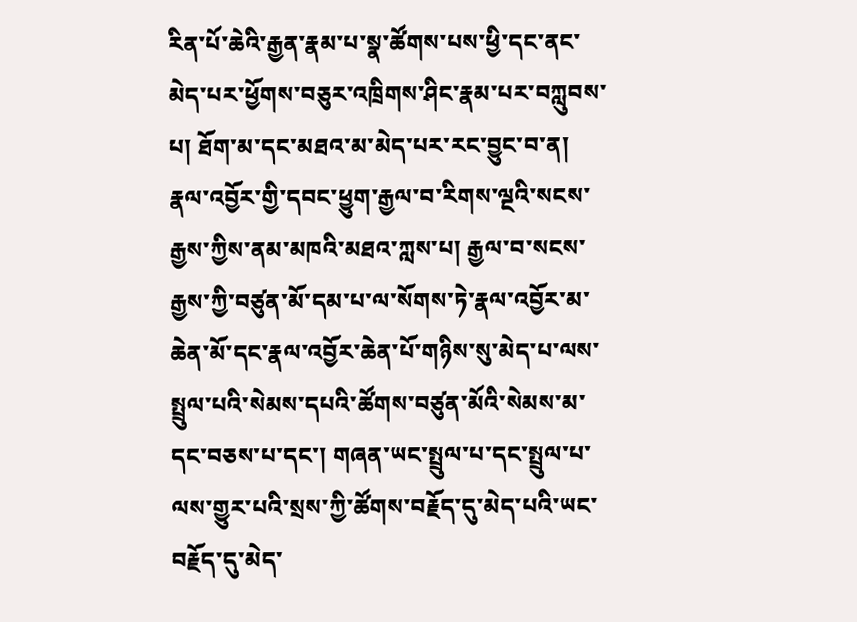རིན་པོ་ཆེའི་རྒྱན་རྣམ་པ་སྣ་ཚོགས་པས་ཕྱི་དང་ནང་མེད་པར་ཕྱོགས་བཅུར་འཁྲིགས་ཤིང་རྣམ་པར་བཀླུབས་པ། ཐོག་མ་དང་མཐའ་མ་མེད་པར་རང་བྱུང་བ་ན། རྣལ་འབྱོར་གྱི་དབང་ཕྱུག་རྒྱལ་བ་རིགས་ལྔའི་སངས་རྒྱས་ཀྱིས་ནམ་མཁའི་མཐའ་ཀླས་པ། རྒྱལ་བ་སངས་རྒྱས་ཀྱི་བཙུན་མོ་དམ་པ་ལ་སོགས་ཏེ་རྣལ་འབྱོར་མ་ཆེན་མོ་དང་རྣལ་འབྱོར་ཆེན་པོ་གཉིས་སུ་མེད་པ་ལས་སྤྲུལ་པའི་སེམས་དཔའི་ཚོགས་བཙུན་མོའི་སེམས་མ་དང་བཅས་པ་དང་། གཞན་ཡང་སྤྲུལ་པ་དང་སྤྲུལ་པ་ལས་གྱུར་པའི་སྲས་ཀྱི་ཚོགས་བརྗོད་དུ་མེད་པའི་ཡང་བརྗོད་དུ་མེད་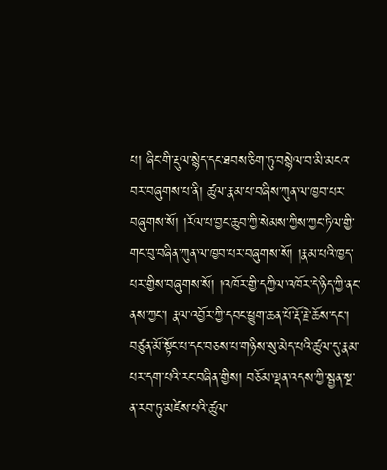པ། ཞིང་གི་རྡུལ་སྙེད་དང་ཐབས་ཅིག་ཏུ་བསྙེལ་བ་མི་མངའ་བར་བཞུགས་པ་ནི། ཚུལ་རྣམ་པ་བཞིས་ཀུན་ལ་ཁྱབ་པར་བཞུགས་སོ། །རོལ་པ་བྱང་ཆུབ་ཀྱི་སེམས་ཀྱིས་ཀྱང་ཏིལ་གྱི་གང་བུ་བཞིན་ཀུན་ལ་ཁྱབ་པར་བཞུགས་སོ། །རྣམ་པའི་ཁྱད་པར་གྱིས་བཞུགས་སོ། །འཁོར་གྱི་དཀྱིལ་འཁོར་དེ་ཉིད་ཀྱི་ནང་ནས་ཀྱང་། རྣལ་འབྱོར་ཀྱི་དབང་ཕྱུག་ཆན་པོ་རྡོ་རྗེ་ཆོས་དང་། བཙུན་མོ་སྟོང་པ་དང་བཅས་པ་གཉིས་སུ་མེད་པའི་ཚུལ་དུ་རྣམ་པར་དག་པའི་རང་བཞིན་གྱིས། བཅོམ་ལྡན་འདས་ཀྱི་སྦྱན་སྔ་ན་རབ་ཏུ་མཛེས་པའི་ཚུལ་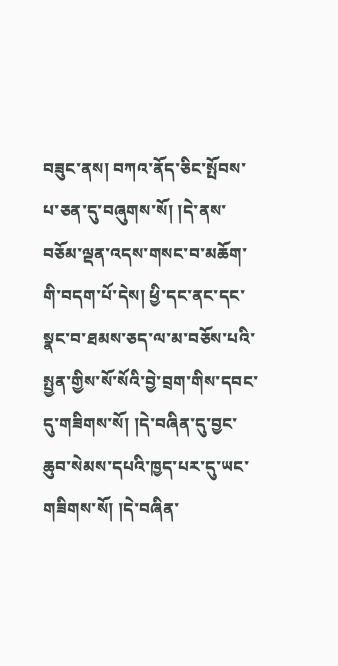བཟུང་ནས། བཀའ་ནོད་ཅིང་སྤོབས་པ་ཅན་དུ་བཞུགས་སོ། །དེ་ནས་བཅོམ་ལྡན་འདས་གསང་བ་མཆོག་གི་བདག་པོ་དེས། ཕྱི་དང་ནང་དང་སྣང་བ་ཐམས་ཅད་ལ་མ་བཅོས་པའི་སྤྱན་གྱིས་སོ་སོའི་བྱེ་བྲག་གིས་དབང་དུ་གཟིགས་སོ། །དེ་བཞིན་དུ་བྱང་ཆུབ་སེམས་དཔའི་ཁྱད་པར་དུ་ཡང་གཟིགས་སོ། །དེ་བཞིན་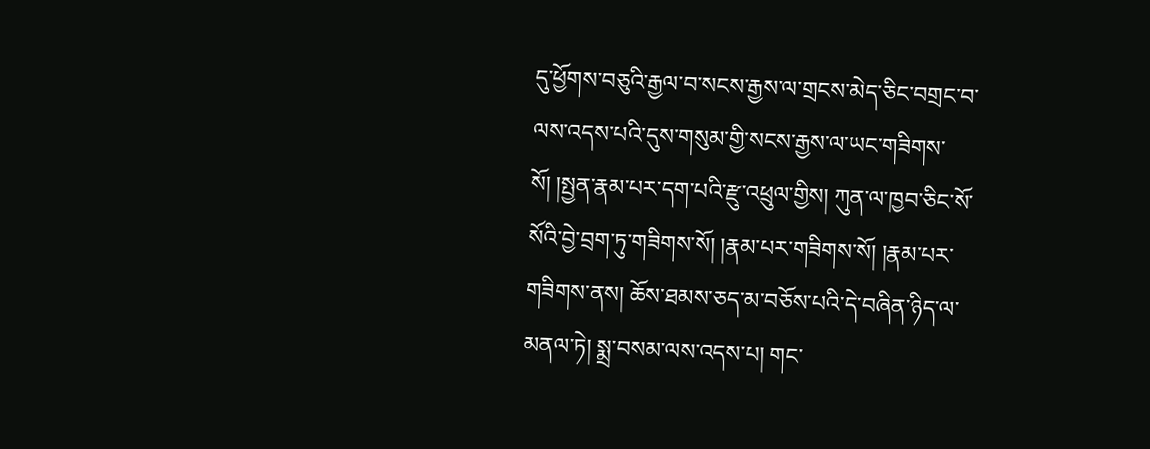དུ་ཕྱོགས་བཅུའི་རྒྱལ་བ་སངས་རྒྱས་ལ་གྲངས་མེད་ཅིང་བགྲང་བ་ལས་འདས་པའི་དུས་གསུམ་གྱི་སངས་རྒྱས་ལ་ཡང་གཟིགས་སོ། །སྤྱན་རྣམ་པར་དག་པའི་རྫུ་འཕྲུལ་གྱིས། ཀུན་ལ་ཁྱབ་ཅིང་སོ་སོའི་བྱེ་བྲག་ཏུ་གཟིགས་སོ། །རྣམ་པར་གཟིགས་སོ། །རྣམ་པར་གཟིགས་ནས། ཆོས་ཐམས་ཅད་མ་བཅོས་པའི་དེ་བཞིན་ཉིད་ལ་མནལ་ཏེ། སྨྲ་བསམ་ལས་འདས་པ། གང་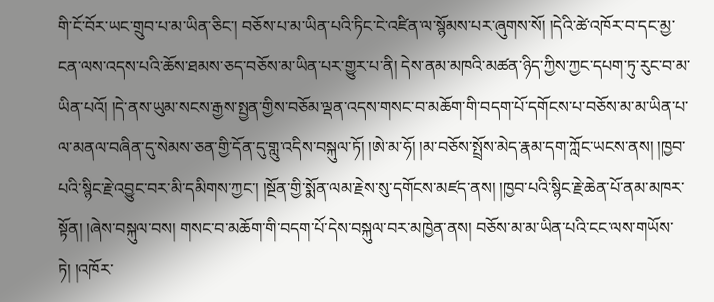གི་ངོ་བོར་ཡང་གྲུབ་པ་མ་ཡིན་ཅིང་། བཅོས་པ་མ་ཡིན་པའི་ཏིང་ངེ་འཛིན་ལ་སྙོམས་པར་ཞུགས་སོ། །དེའི་ཚེ་འཁོར་བ་དང་མྱ་ངན་ལས་འདས་པའི་ཆོས་ཐམས་ཅད་བཅོས་མ་ཡིན་པར་གྱུར་པ་ནི། དེས་ནམ་མཁའི་མཚན་ཉིད་ཀྱིས་ཀྱང་དཔག་ཏུ་རུང་བ་མ་ཡིན་པའོ། །དེ་ནས་ཡུམ་སངས་རྒྱས་སྤྱན་གྱིས་བཅོམ་ལྡན་འདས་གསང་བ་མཆོག་གི་བདག་པོ་དགོངས་པ་བཅོས་མ་མ་ཡིན་པ་ལ་མནལ་བཞིན་དུ་སེམས་ཅན་གྱི་དོན་དུ་གླུ་འདིས་བསྐུལ་ཏོ། །ཨེ་མ་ཧོ། །མ་བཅོས་སྤྲོས་མེད་རྣམ་དག་ཀློང་ཡངས་ནས། །ཁྱབ་པའི་སྙིང་རྗེ་འབྱུང་བར་མི་དམིགས་ཀྱང་། །སྔོན་གྱི་སྨོན་ལམ་རྗེས་སུ་དགོངས་མཛད་ནས། །ཁྱབ་པའི་སྙིང་རྗེ་ཆེན་པོ་ནམ་མཁར་སྟོན། །ཞེས་བསྐུལ་བས། གསང་བ་མཆོག་གི་བདག་པོ་དེས་བསྐུལ་བར་མཁྱེན་ནས། བཅོས་མ་མ་ཡིན་པའི་ངང་ལས་གཡོས་ཏེ། །འཁོར་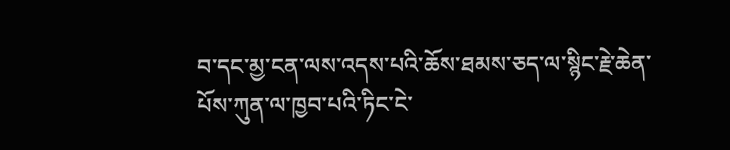བ་དང་མྱ་ངན་ལས་འདས་པའི་ཆོས་ཐམས་ཅད་ལ་སྙིང་རྗེ་ཆེན་པོས་ཀུན་ལ་ཁྱབ་པའི་ཏིང་ངེ་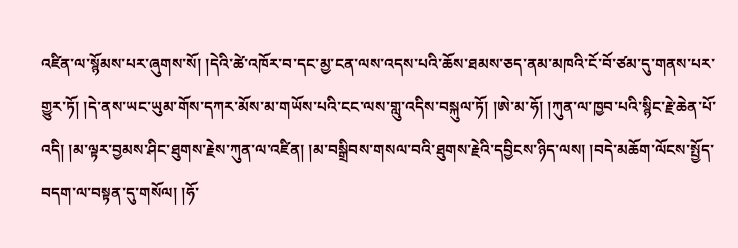འཛིན་ལ་སྙོམས་པར་ཞུགས་སོ། །དེའི་ཚེ་འཁོར་བ་དང་མྱ་ངན་ལས་འདས་པའི་ཆོས་ཐམས་ཅད་ནམ་མཁའི་ངོ་བོ་ཙམ་དུ་གནས་པར་གྱུར་ཏོ། །དེ་ནས་ཡང་ཡུམ་གོས་དཀར་མོས་མ་གཡོས་པའི་ངང་ལས་གླུ་འདིས་བསྐུལ་ཏོ། །ཨེ་མ་ཧོ། །ཀུན་ལ་ཁྱབ་པའི་སྙིང་རྗེ་ཆེན་པོ་འདི། །མ་ལྟར་བྱམས་ཤིང་ཐུགས་རྗེས་ཀུན་ལ་འཛིན། །མ་བསྒྲིབས་གསལ་བའི་ཐུགས་རྗེའི་དབྱིངས་ཉིད་ལས། །བདེ་མཆོག་ལོངས་སྤྱོད་བདག་ལ་བསྟན་དུ་གསོལ། །ཧོ་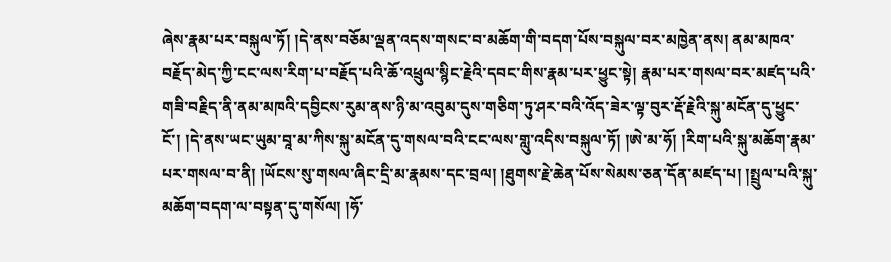ཞེས་རྣམ་པར་བསྐུལ་ཏོ། །དེ་ནས་བཅོམ་ལྡན་འདས་གསང་བ་མཆོག་གི་བདག་པོས་བསྐུལ་བར་མཁྱེན་ནས། ནམ་མཁའ་བརྗོད་མེད་ཀྱི་ངང་ལས་རིག་པ་བརྗོད་པའི་ཆོ་འཕྲུལ་སྙིང་རྗེའི་དབང་གིས་རྣམ་པར་ཕྱུང་སྟེ། རྣམ་པར་གསལ་བར་མཛད་པའི་གཟི་བརྗིད་ནི་ནམ་མཁའི་དབྱིངས་རུམ་ནས་ཉི་མ་འབུམ་དུས་གཅིག་ཏུ་ཤར་བའི་འོད་ཟེར་ལྟ་བུར་རྡོ་རྗེའི་སྐུ་མངོན་དུ་ཕྱུང་ངོ་། །དེ་ནས་ཡང་ཡུམ་བཱ་མ་ཀིས་སྐུ་མངོན་དུ་གསལ་བའི་ངང་ལས་གླུ་འདིས་བསྐུལ་ཏོ། །ཨེ་མ་ཧོ། །རིག་པའི་སྐུ་མཆོག་རྣམ་པར་གསལ་བ་ནི། །ཡོངས་སུ་གསལ་ཞིང་དྲི་མ་རྣམས་དང་བྲལ། །ཐུགས་རྗེ་ཆེན་པོས་སེམས་ཅན་དོན་མཛད་པ། །སྤྲུལ་པའི་སྐུ་མཆོག་བདག་ལ་བསྟན་དུ་གསོལ། །ཧོ་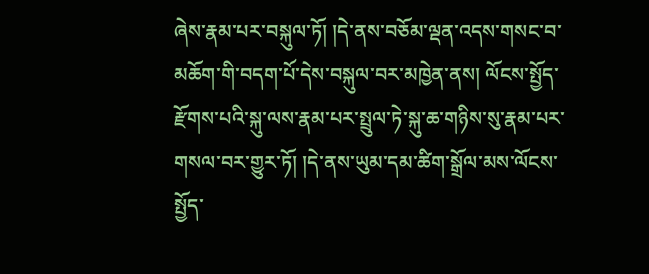ཞེས་རྣམ་པར་བསྐུལ་ཏོ། །དེ་ནས་བཅོམ་ལྡན་འདས་གསང་བ་མཆོག་གི་བདག་པོ་དེས་བསྐུལ་བར་མཁྱེན་ནས། ལོངས་སྤྱོད་རྫོགས་པའི་སྐུ་ལས་རྣམ་པར་སྤྲུལ་ཏེ་སྐུ་ཆ་གཉིས་སུ་རྣམ་པར་གསལ་བར་གྱུར་ཏོ། །དེ་ནས་ཡུམ་དམ་ཚིག་སྒྲོལ་མས་ལོངས་སྤྱོད་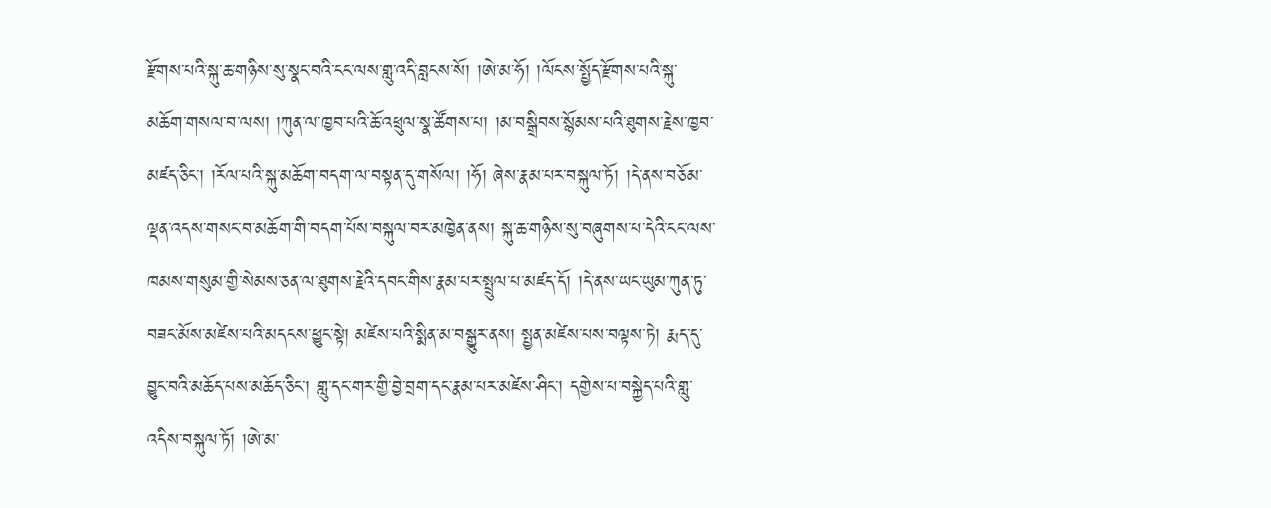རྫོགས་པའི་སྐུ་ཆ་གཉིས་སུ་སྣང་བའི་ངང་ལས་གླུ་འདི་བླངས་སོ། །ཨེ་མ་ཧོ། །ལོངས་སྤྱོད་རྫོགས་པའི་སྐུ་མཆོག་གསལ་བ་ལས། །ཀུན་ལ་ཁྱབ་པའི་ཆོ་འཕྲུལ་སྣ་ཚོགས་པ། །མ་བསྒྲིབས་སྙོམས་པའི་ཐུགས་རྗེས་ཁྱབ་མཛད་ཅིང་། །རོལ་པའི་སྐུ་མཆོག་བདག་ལ་བསྟན་དུ་གསོལ། །ཧོ། ཞེས་རྣམ་པར་བསྐུལ་ཏོ། །དེ་ནས་བཅོམ་ལྡན་འདས་གསང་བ་མཆོག་གི་བདག་པོས་བསྐུལ་བར་མཁྱེན་ནས། སྐུ་ཆ་གཉིས་སུ་བཞུགས་པ་དེའི་ངང་ལས་ཁམས་གསུམ་གྱི་སེམས་ཅན་ལ་ཐུགས་རྗེའི་དབང་གིས་རྣམ་པར་སྤྲུལ་པ་མཛད་དོ། །དེ་ནས་ཡང་ཡུམ་ཀུན་ཏུ་བཟང་མོས་མཛེས་པའི་མདངས་ཕྱུང་སྟེ། མཛེས་པའི་སྨིན་མ་བསྒྱུར་ནས། སྤྱན་མཛེས་པས་བལྟས་ཏེ། རྨད་དུ་བྱུང་བའི་མཆོད་པས་མཆོད་ཅིང་། གླུ་དང་གར་གྱི་བྱེ་བྲག་དང་རྣམ་པར་མཛེས་ཤིང་། དགྱེས་པ་བསྐྱེད་པའི་གླུ་འདིས་བསྐུལ་ཏོ། །ཨེ་མ་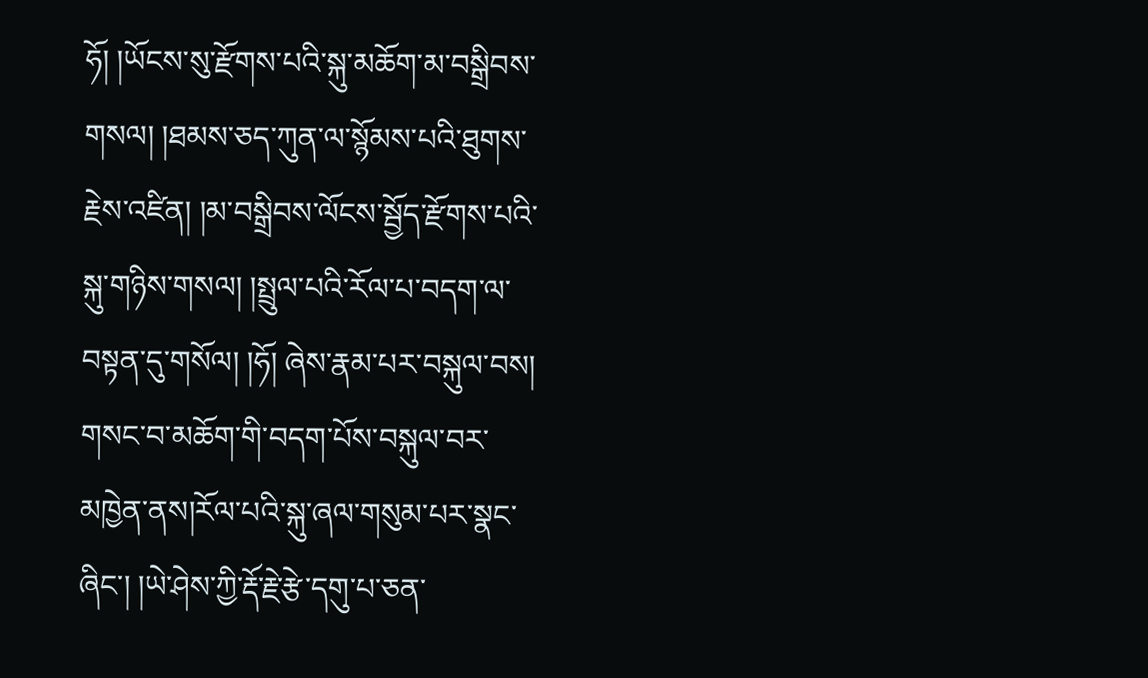ཧོ། །ཡོངས་སུ་རྫོགས་པའི་སྐུ་མཆོག་མ་བསྒྲིབས་གསལ། །ཐམས་ཅད་ཀུན་ལ་སྙོམས་པའི་ཐུགས་རྗེས་འཛིན། །མ་བསྒྲིབས་ལོངས་སྦྱོད་རྫོགས་པའི་སྐུ་གཉིས་གསལ། །སྤྲུལ་པའི་རོལ་པ་བདག་ལ་བསྟན་དུ་གསོལ། །ཧོ། ཞེས་རྣམ་པར་བསྐུལ་བས། གསང་བ་མཆོག་གི་བདག་པོས་བསྐུལ་བར་མཁྱེན་ནས།རོལ་པའི་སྐུ་ཞལ་གསུམ་པར་སྣང་ཞིང་། །ཡེ་ཤེས་ཀྱི་རྡོ་རྗེ་རྩེ་དགུ་པ་ཅན་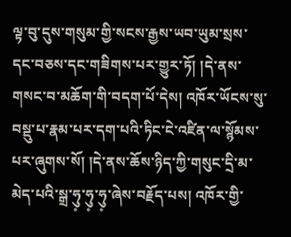ལྟ་བུ་དུས་གསུམ་གྱི་སངས་རྒྱས་ཡབ་ཡུམ་སྲས་དང་བཅས་དང་གཟིགས་པར་གྱུར་ཏོ། །དེ་ནས་གསང་བ་མཆོག་གི་བདག་པོ་དེས། འཁོར་ཡོངས་སུ་བསྡུ་པ་རྣམ་པར་དག་པའི་ཏིང་ངེ་འཛིན་ལ་སྙོམས་པར་ཞུགས་སོ། །དེ་ནས་ཆོས་ཉིད་ཀྱི་གསུང་དྲི་མ་མེད་པའི་སྒྲ་ཧུ༷་ཧུ༷་ཧུ༷་ཞེས་བརྗོད་པས། འཁོར་གྱི་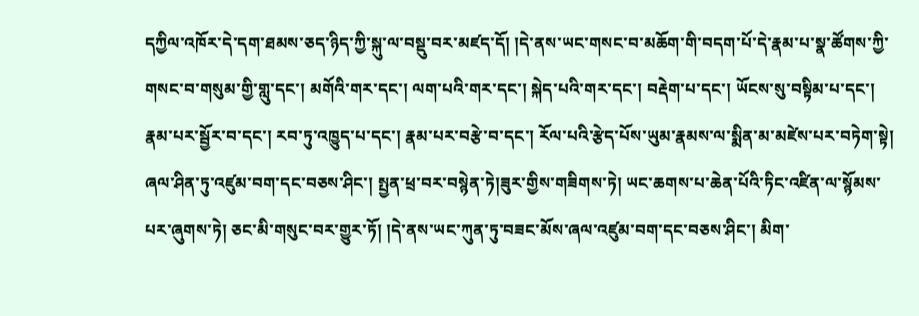དཀྱིལ་འཁོར་དེ་དག་ཐམས་ཅད་ཉིད་ཀྱི་སྐུ་ལ་བསྡུ་བར་མཛད་དོ། །དེ་ནས་ཡང་གསང་བ་མཆོག་གི་བདག་པོ་དེ་རྣམ་པ་སྣ་ཚོགས་ཀྱི་གསང་བ་གསུམ་གྱི་གླུ་དང་། མགོའི་གར་དང་། ལག་པའི་གར་དང་། སྐེད་པའི་གར་དང་། བརྡེག་པ་དང་། ཡོངས་སུ་བསྟིམ་པ་དང་། རྣམ་པར་སྦྱོར་བ་དང་། རབ་ཏུ་འཁྱུད་པ་དང་། རྣམ་པར་བརྩེ་བ་དང་། རོལ་པའི་རྩེད་པོས་ཡུམ་རྣམས་ལ་སྨིན་མ་མཛེས་པར་བཏེག་སྟེ། ཞལ་ཤིན་ཏུ་འཛུམ་བག་དང་བཅས་ཤིང་། སྤྱན་ཕྲ་བར་བསྙེན་ཏེ།ཟུར་གྱིས་གཟིགས་ཏེ། ཡང་ཆགས་པ་ཆེན་པོའི་ཏིང་འཛིན་ལ་སྙོམས་པར་ཞུགས་ཏེ། ཅང་མི་གསུང་བར་གྱུར་ཏོ། །དེ་ནས་ཡང་ཀུན་ཏུ་བཟང་མོས་ཞལ་འཛུམ་བག་དང་བཅས་ཤིང་། མིག་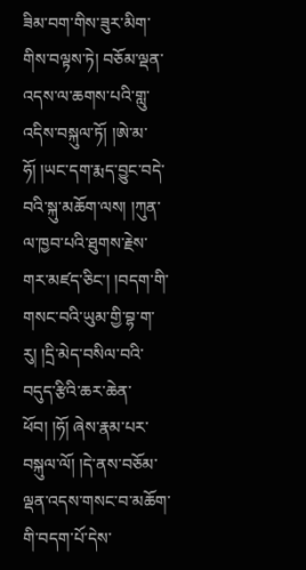ཟིམ་བག་གིས་ཟུར་མིག་གིས་བལྟས་ཏེ། བཅོམ་ལྡན་འདས་ལ་ཆགས་པའི་གླུ་འདིས་བསྐུལ་ཏོ། །ཨེ་མ་ཧོ། །ཡང་དག་རྨད་བྱུང་བདེ་བའི་སྐུ་མཆོག་ལས། །ཀུན་ལ་ཁྱབ་པའི་ཐུགས་རྗེས་གར་མཛད་ཅིང་། །བདག་གི་གསང་བའི་ཡུམ་གྱི་བྷ་ག་རུ། །དྲི་མེད་བསིལ་བའི་བདུད་རྩིའི་ཆར་ཆེན་ཕོབ། །ཧོ། ཞེས་རྣམ་པར་བསྐུལ་ལོ། །དེ་ནས་བཅོམ་ལྡན་འདས་གསང་བ་མཆོག་གི་བདག་པོ་དེས་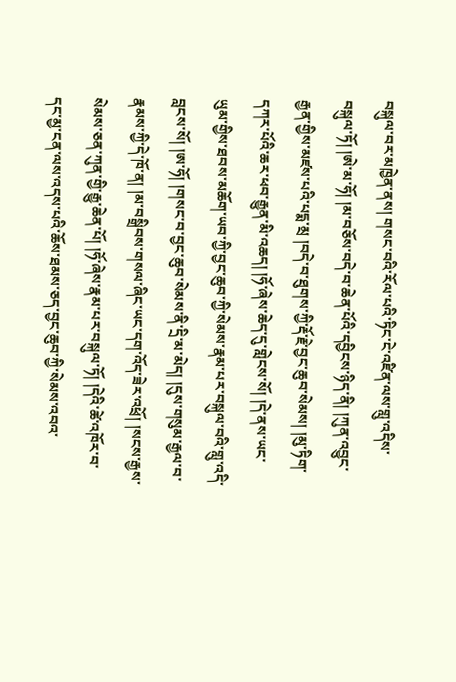བསྐུལ་བར་མཁྱེན་ནས། གསང་བའི་རོལ་པའི་ཏིང་ངེ་འཛིན་ལས་གླུ་འདིས་བསྐུལ་ཏོ། །ཨེ་མ་ཧོ། །མ་བཅོས་བདེ་བ་ཆེན་པོའི་དབྱིངས་ཉིད་ནི། །ཀུན་འབྱུང་རྒྱན་གྱིས་མཛས་པའི་པདྨ་མྲ །བདེ་བ་ཐུགས་ཀྱི་རྡོ་རྗེ་བྱང་ཆུབ་སེམས། །མུ་ཏིག་དཀར་པོའི་ཆར་ཕབ་རྒྱུན་མི་འཆད། །ཧོ་ཞེས་ཆེད་དུ་གླེངས་སོ། །དེ་ནས་ཡང་ཡུམ་གྱིས་ཐབས་མཆོག་ཡབ་ཀྱི་བྱང་ཆུབ་ཀྱི་སེམས་རྣམ་པར་བསྐུལ་བའི་གླུ་འདི་བླངས་སོ། །ཨ་ཧོ། །གསང་བ་བྱང་ཆུབ་སེམས་ནི་དྲི་མ་མེད། །དུས་གསུམ་རྒྱལ་བ་རྣམས་ཀྱི་དེ་ཁོ་ན། །མ་བསྒྲིབས་གསལ་ཞིང་ཡང་དག་འོད་ཟེར་འཕྲོ། །སངས་རྒྱས་སེམས་ཅན་ཀུན་གྱི་རྒྱུ་ཆེན་པོ། །ཧོ་ཞེས་རྣམ་པར་བསྐུལ་ཏོ། །དེའི་ཚེ་འཁོར་བ་དང་མྱ་ངན་ལས་འདས་པའི་ཆོས་ཐམས་ཅད་བྱང་ཆུབ་ཀྱི་སེམས་འབའ་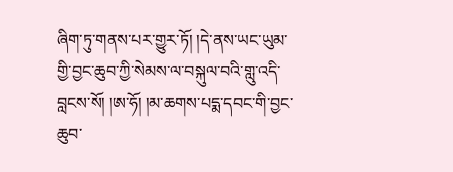ཞིག་ཏུ་གནས་པར་གྱུར་ཏོ། །དེ་ནས་ཡང་ཡུམ་གྱི་བྱང་ཆུབ་ཀྱི་སེམས་ལ་བསྐུལ་བའི་གླུ་འདི་བླངས་སོ། །ཨ་ཧོ། །མ་ཆགས་པདྨ་དབང་གི་བྱང་ཆུབ་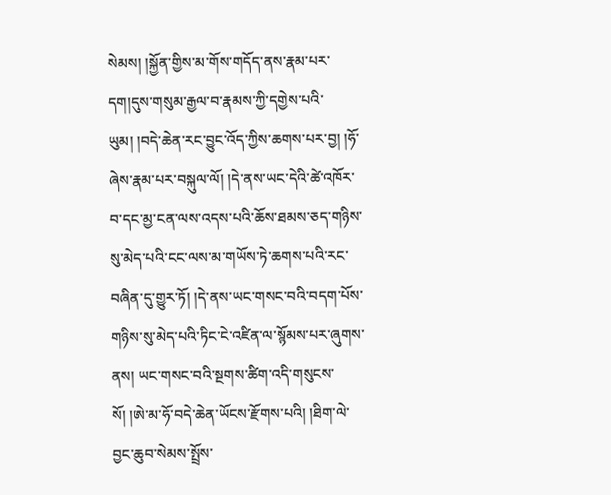སེམས། །སྐྱོན་གྱིས་མ་གོས་གདོད་ནས་རྣམ་པར་དག།དུས་གསུམ་རྒྱལ་བ་རྣམས་ཀྱི་དགྱེས་པའི་ཡུམ། །བདེ་ཆེན་རང་བྱུང་འོད་ཀྱིས་ཆགས་པར་བྱ། །ཧོ་ཞེས་རྣམ་པར་བསྐུལ་ལོ། །དེ་ནས་ཡང་དེའི་ཚེ་འཁོར་བ་དང་མྱ་ངན་ལས་འདས་པའི་ཆོས་ཐམས་ཅད་གཉིས་སུ་མེད་པའི་ངང་ལས་མ་གཡོས་ཏེ་ཆགས་པའི་རང་བཞིན་དུ་གྱུར་ཏོ། །དེ་ནས་ཡང་གསང་བའི་བདག་པོས་གཉིས་སུ་མེད་པའི་ཏིང་ངེ་འཛིན་ལ་སྙོམས་པར་ཞུགས་ནས། ཡང་གསང་བའི་སྔགས་ཚིག་འདི་གསུངས་སོ། །ཨེ་མ་ཧོ་བདེ་ཆེན་ཡོངས་རྫོགས་པའི། །ཐིག་ལེ་བྱང་ཆུབ་སེམས་སྤྲོས་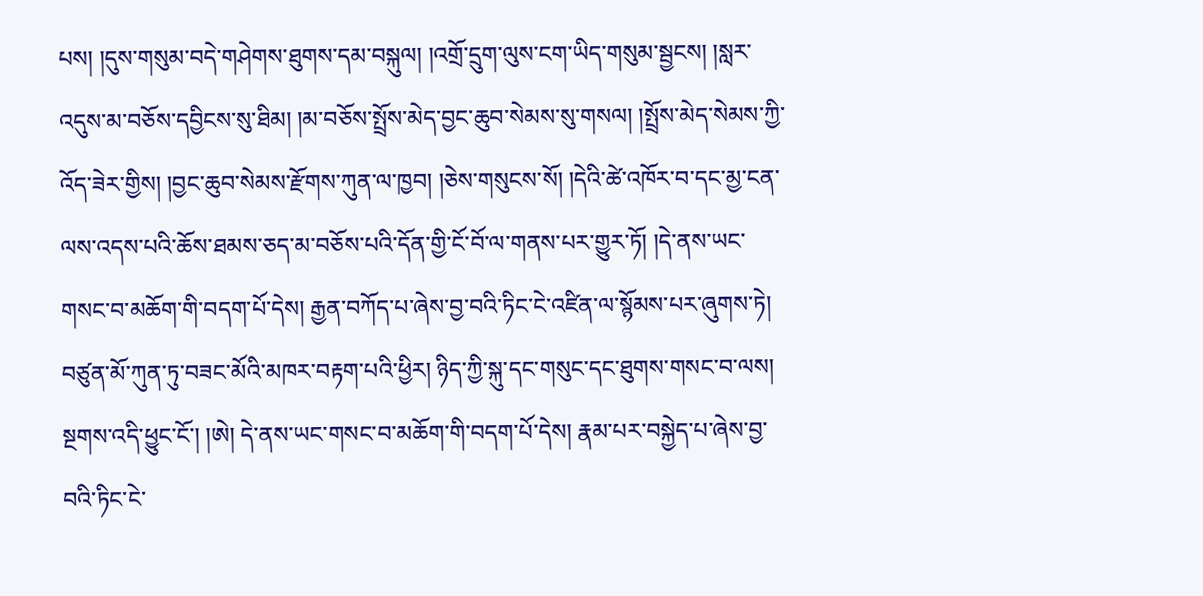པས། །དུས་གསུམ་བདེ་གཤེགས་ཐུགས་དམ་བསྐུལ། །འགྲོ་དྲུག་ལུས་ངག་ཡིད་གསུམ་སྦྱངས། །སླར་འདུས་མ་བཅོས་དབྱིངས་སུ་ཐིམ། །མ་བཅོས་སྤྲོས་མེད་བྱང་ཆུབ་སེམས་སུ་གསལ། །སྤྲོས་མེད་སེམས་ཀྱི་འོད་ཟེར་གྱིས། །བྱང་ཆུབ་སེམས་རྫོགས་ཀུན་ལ་ཁྱབ། །ཅེས་གསུངས་སོ། །དེའི་ཚེ་འཁོར་བ་དང་མྱ་ངན་ལས་འདས་པའི་ཆོས་ཐམས་ཅད་མ་བཅོས་པའི་དོན་གྱི་ངོ་བོ་ལ་གནས་པར་གྱུར་ཏོ། །དེ་ནས་ཡང་གསང་བ་མཆོག་གི་བདག་པོ་དེས། རྒྱན་བཀོད་པ་ཞེས་བྱ་བའི་ཏིང་ངེ་འཛིན་ལ་སྙོམས་པར་ཞུགས་ཏེ། བཙུན་མོ་ཀུན་ཏུ་བཟང་མོའི་མཁར་བརྟག་པའི་ཕྱིར། ཉིད་ཀྱི་སྐུ་དང་གསུང་དང་ཐུགས་གསང་བ་ལས། སྔགས་འདི་ཕྱུང་ངོ་། །ཨེ། དེ་ནས་ཡང་གསང་བ་མཆོག་གི་བདག་པོ་དེས། རྣམ་པར་བསྐྱེད་པ་ཞེས་བྱ་བའི་ཏིང་ངེ་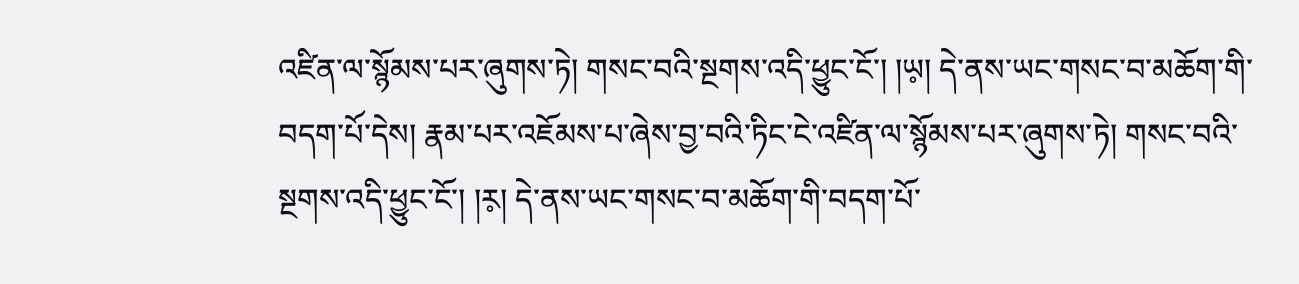འཛིན་ལ་སྙོམས་པར་ཞུགས་ཏེ། གསང་བའི་སྔགས་འདི་ཕྱུང་ངོ་། །ཡ༷། དེ་ནས་ཡང་གསང་བ་མཆོག་གི་བདག་པོ་དེས། རྣམ་པར་འཇོམས་པ་ཞེས་བྱ་བའི་ཏིང་ངེ་འཛིན་ལ་སྙོམས་པར་ཞུགས་ཏེ། གསང་བའི་སྔགས་འདི་ཕྱུང་ངོ་། །ར༷། དེ་ནས་ཡང་གསང་བ་མཆོག་གི་བདག་པོ་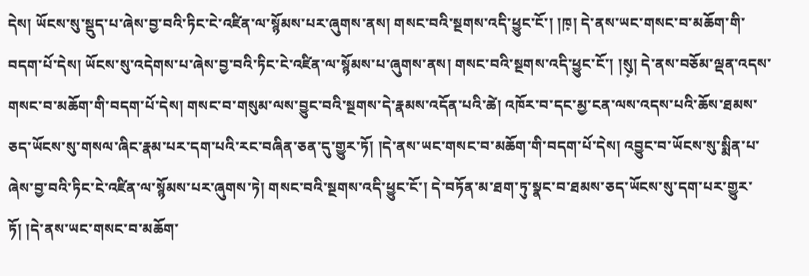དེས། ཡོངས་སུ་སྡུད་པ་ཞེས་བྱ་བའི་ཏིང་ངེ་འཛིན་ལ་སྙོམས་པར་ཞུགས་ནས། གསང་བའི་སྔགས་འདི་ཕྱུང་ངོ་། །ཁ༷། དེ་ནས་ཡང་གསང་བ་མཆོག་གི་བདག་པོ་དེས། ཡོངས་སུ་འདེགས་པ་ཞེས་བྱ་བའི་ཏིང་ངེ་འཛིན་ལ་སྙོམས་པ་ཞུགས་ནས། གསང་བའི་སྔགས་འདི་ཕྱུང་ངོ་། །སུ༷། དེ་ནས་བཅོམ་ལྡན་འདས་གསང་བ་མཆོག་གི་བདག་པོ་དེས། གསང་བ་གསུམ་ལས་བྱུང་བའི་སྔགས་དེ་རྣམས་འདོན་པའི་ཚེ། འཁོར་བ་དང་མྱ་ངན་ལས་འདས་པའི་ཆོས་ཐམས་ཅད་ཡོངས་སུ་གསལ་ཞིང་རྣམ་པར་དག་པའི་རང་བཞིན་ཅན་དུ་གྱུར་ཏོ། །དེ་ནས་ཡང་གསང་བ་མཆོག་གི་བདག་པོ་དེས། འབྱུང་བ་ཡོངས་སུ་སྨིན་པ་ཞེས་བྱ་བའི་ཏིང་ངེ་འཛིན་ལ་སྙོམས་པར་ཞུགས་ཏེ། གསང་བའི་སྔགས་འདི་ཕྱུང་ངོ་། དེ་བཏོན་མ་ཐག་ཏུ་སྣང་བ་ཐམས་ཅད་ཡོངས་སུ་དག་པར་གྱུར་ཏོ། །དེ་ནས་ཡང་གསང་བ་མཆོག་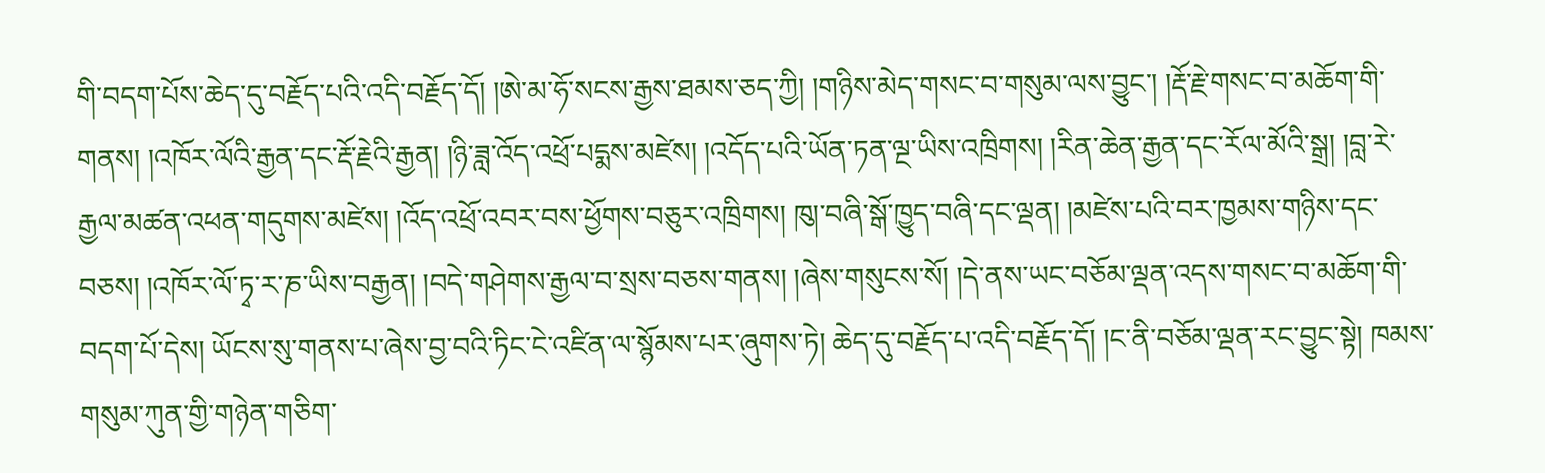གི་བདག་པོས་ཆེད་དུ་བརྗོད་པའི་འདི་བརྗོད་དོ། །ཨེ་མ་ཧོ་སངས་རྒྱས་ཐམས་ཅད་ཀྱི། །གཉིས་མེད་གསང་བ་གསུམ་ལས་བྱུང་། །རྡོ་རྗེ་གསང་བ་མཆོག་གི་གནས། །འཁོར་ལོའི་རྒྱན་དང་རྡོ་རྗེའི་རྒྱན། །ཉི་ཟླ་འོད་འཕྲོ་པདྨས་མཛེས། །འདོད་པའི་ཡོན་ཏན་ལྔ་ཡིས་འཁྲིགས། །རིན་ཆེན་རྒྱན་དང་རོལ་མོའི་སྒྲ། །བླ་རེ་རྒྱལ་མཚན་འཕན་གདུགས་མཛེས། །འོད་འཕྲོ་འབར་བས་ཕྱོགས་བཅུར་འཁྲིགས། ཁུ།་བཞི་སྒོ་ཁྱུད་བཞི་དང་ལྡན། །མཛེས་པའི་བར་ཁྱམས་གཉིས་དང་བཅས། །འཁོར་ལོ་ཏྭ་ར་ཎ་ཡིས་བརྒྱན། །བདེ་གཤེགས་རྒྱལ་བ་སྲས་བཅས་གནས། །ཞེས་གསུངས་སོ། །དེ་ནས་ཡང་བཅོམ་ལྡན་འདས་གསང་བ་མཆོག་གི་བདག་པོ་དེས། ཡོངས་སུ་གནས་པ་ཞེས་བྱ་བའི་ཏིང་ངེ་འཛིན་ལ་སྙོམས་པར་ཞུགས་ཏེ། ཆེད་དུ་བརྗོད་པ་འདི་བརྗོད་དོ། །ང་ནི་བཅོམ་ལྡན་རང་བྱུང་སྟེ། ཁམས་གསུམ་ཀུན་གྱི་གཉེན་གཅིག་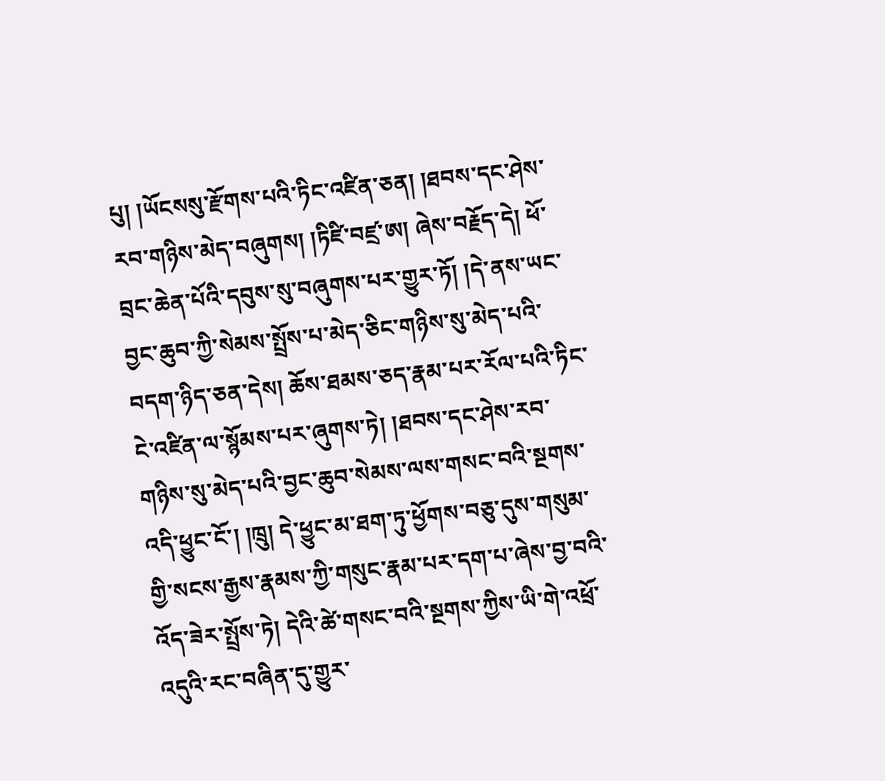པུ། །ཡོངསསུ་རྫོགས་པའི་ཏིང་འཛིན་ཅན། །ཐབས་དང་ཤེས་རབ་གཉིས་མེད་བཞུགས། །ཏིཛི་བཛྲ་ཨ། ཞེས་བརྗོད་དེ། ཕོ་བྲང་ཆེན་པོའི་དབུས་སུ་བཞུགས་པར་གྱུར་ཏོ། །དེ་ནས་ཡང་བྱང་ཆུབ་ཀྱི་སེམས་སྤྲོས་པ་མེད་ཅིང་གཉིས་སུ་མེད་པའི་བདག་ཉིད་ཅན་དེས། ཆོས་ཐམས་ཅད་རྣམ་པར་རོལ་པའི་ཏིང་ངེ་འཛིན་ལ་སྙོམས་པར་ཞུགས་ཏེ། །ཐབས་དང་ཤེས་རབ་གཉིས་སུ་མེད་པའི་བྱང་ཆུབ་སེམས་ལས་གསང་བའི་སྔགས་འདི་ཕྱུང་ངོ་། །ཁྲུ། དེ་ཕྱུང་མ་ཐག་ཏུ་ཕྱོགས་བཅུ་དུས་གསུམ་གྱི་སངས་རྒྱས་རྣམས་ཀྱི་གསུང་རྣམ་པར་དག་པ་ཞེས་བྱ་བའི་འོད་ཟེར་སྤྲོས་ཏེ། དེའི་ཚེ་གསང་བའི་སྔགས་ཀྱིས་ཡི་གེ་འཕྲོ་འདུའི་རང་བཞིན་དུ་གྱུར་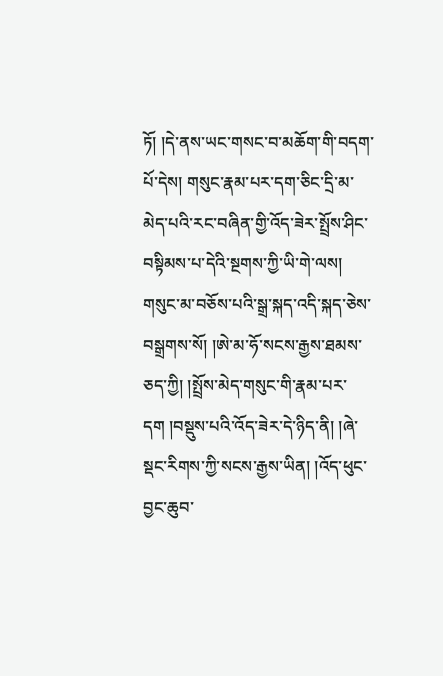ཏོ། །དེ་ནས་ཡང་གསང་བ་མཆོག་གི་བདག་པོ་དེས། གསུང་རྣམ་པར་དག་ཅིང་དྲི་མ་མེད་པའི་རང་བཞིན་གྱི་འོད་ཟེར་སྤྲོས་ཤིང་བསྟིམས་པ་དེའི་སྔགས་ཀྱི་ཡི་གེ་ལས། གསུང་མ་བཅོས་པའི་སྒྲ་སྐད་འདི་སྐད་ཅེས་བསྒྲགས་སོ། །ཨེ་མ་ཧོ་སངས་རྒྱས་ཐམས་ཅད་ཀྱི། །སྤྲོས་མེད་གསུང་གི་རྣམ་པར་དག །བསྡུས་པའི་འོད་ཟེར་དེ་ཉིད་ནི། །ཞེ་སྡང་རིགས་ཀྱི་སངས་རྒྱས་ཡིན། །འོད་ཕུང་བྱང་ཆུབ་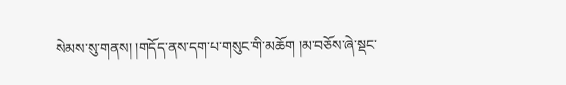སེམས་སུ་གནས། །གདོད་ནས་དག་པ་གསུང་གི་མཆོག །མ་བཅོས་ཞེ་སྡང་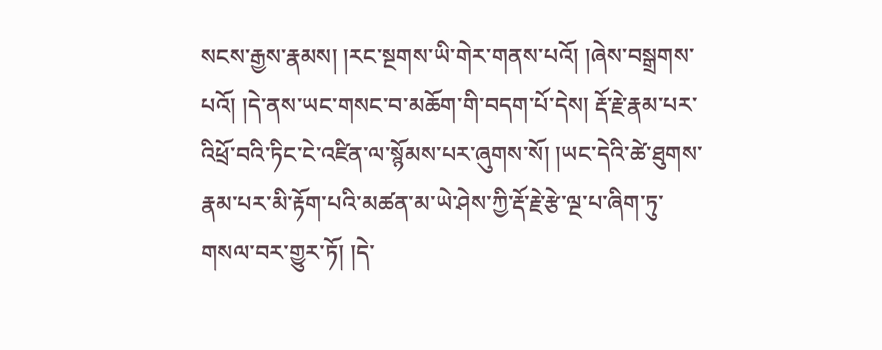སངས་རྒྱས་རྣམས། །རང་སྔགས་ཡི་གེར་གནས་པའོ། །ཞེས་བསྒྲགས་པའོ། །དེ་ནས་ཡང་གསང་བ་མཆོག་གི་བདག་པོ་དེས། རྡོ་རྗེ་རྣམ་པར་འིཕྲོ་བའི་ཏིང་ངེ་འཛིན་ལ་སྙོམས་པར་ཞུགས་སོ། །ཡང་དེའི་ཚེ་ཐུགས་རྣམ་པར་མི་རྟོག་པའི་མཚན་མ་ཡེ་ཤེས་ཀྱི་རྡོ་རྗེ་རྩེ་ལྔ་པ་ཞིག་ཏུ་གསལ་བར་གྱུར་ཏོ། །དེ་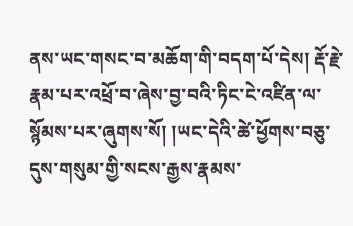ནས་ཡང་གསང་བ་མཆོག་གི་བདག་པོ་དེས། རྡོ་རྗེ་རྣམ་པར་འཕྲོ་བ་ཞེས་བྱ་བའི་ཏིང་ངེ་འཛིན་ལ་སྙོམས་པར་ཞུགས་སོ། །ཡང་དེའི་ཚེ་ཕྱོགས་བཅུ་དུས་གསུམ་གྱི་སངས་རྒྱས་རྣམས་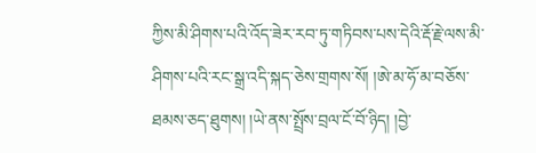ཀྱིས་མི་ཤིགས་པའི་འོད་ཟེར་རབ་ཏུ་གཏིབས་པས་དེའི་རྡོ་རྗེ་ལས་མི་ཤིགས་པའི་རང་སྒྲ་འདི་སྐད་ཅེས་གྲགས་སོ། །ཨེ་མ་ཧོ་མ་བཅོས་ཐམས་ཅད་ཐུགས། །ཡེ་ནས་སྤྲོས་བྲལ་ངོ་བོ་ཉིད། །བྱེ་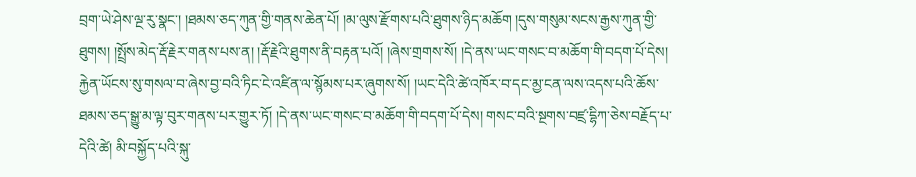བྲག་ཡེ་ཤེས་ལྔ་རུ་སྣང་། །ཐམས་ཅད་ཀུན་གྱི་གནས་ཆེན་པོ། །མ་ལུས་རྫོགས་པའི་ཐུགས་ཉིད་མཆོག །དུས་གསུམ་སངས་རྒྱས་ཀུན་གྱི་ཐུགས། །སྤྲོས་མེད་རྡོ་རྗེར་གནས་པས་ན། །རྡོ་རྗེའི་ཐུགས་ནི་བརྟན་པའོ། །ཞེས་གྲགས་སོ། །དེ་ནས་ཡང་གསང་བ་མཆོག་གི་བདག་པོ་དེས། རྐྱེན་ཡོངས་སུ་གསལ་བ་ཞེས་བྱ་བའི་ཏིང་ངེ་འཛིན་ལ་སྙོམས་པར་ཞུགས་སོ། །ཡང་དེའི་ཚེ་འཁོར་བ་དང་མྱ་ངན་ལས་འདས་པའི་ཆོས་ཐམས་ཅད་སྒྱུ་མ་ལྟ་བུར་གནས་པར་གྱུར་ཏོ། །དེ་ནས་ཡང་གསང་བ་མཆོག་གི་བདག་པོ་དེས། གསང་བའི་སྔགས་བཛྲ་དྷིཀ་ཅེས་བརྗོད་པ་དེའི་ཚེ། མི་བསྐྱོད་པའི་སྐུ་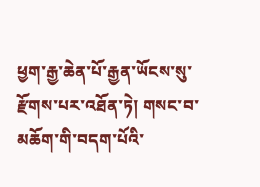ཕྱག་རྒྱ་ཆེན་པོ་རྒྱན་ཡོངས་སུ་རྫོགས་པར་འཐོན་ཏེ། གསང་བ་མཆོག་གི་བདག་པོའི་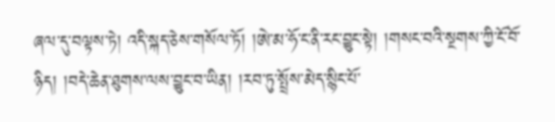ཞལ་དུ་བལྟས་ཏེ། འདི་སྐད་ཅེས་གསོལ་ཏོ། །ཨེ་མ་ཧོ་ང་ནི་རང་བྱུང་སྟེ། །གསང་བའི་སྔགས་ཀྱི་ངོ་བོ་ཉིད། །བདེ་ཆེན་ཐུགས་ལས་བྱུང་བ་ཡིན། །རབ་ཏུ་སྤྲོས་མེད་སྙིང་པོ་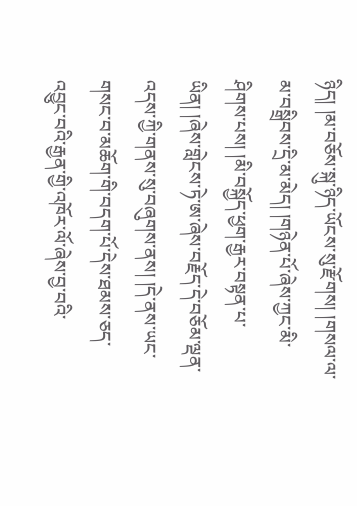ཉིད། །མ་བཅོས་སྐུ་ཉིད་ཡོངས་སུ་རྫོགས། །གསལ་ལ་མ་བསྒྲིབས་དྲི་མ་མེད། །གཉེན་པོ་ཞེས་ཀྱང་མི་ཤིགས་པས། །མི་བསྐྱོད་ཕྱག་རྒྱར་བསྟན་པ་ཡིན། །ཞེས་གླེངས་ཏེ་ཨ་ཞེས་བརྗོད་དེ་བཅོམ་ལྡན་འདས་ཀྱི་གནས་སུ་བཞུགས་ནས། །དེ་ནས་ཡང་གསང་བ་མཆོག་གི་བདག་པོ་དེས་ཐམས་ཅད་འབྱུང་བའི་རྒྱན་གྱི་འཁོར་ལོ་ཞེས་བྱ་བའི་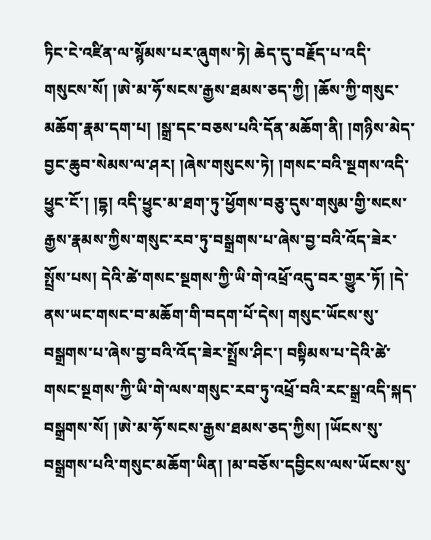ཏིང་ངེ་འཛིན་ལ་སྙོམས་པར་ཞུགས་ཏེ། ཆེད་དུ་བརྗོད་པ་འདི་གསུངས་སོ། །ཨེ་མ་ཧོ་སངས་རྒྱས་ཐམས་ཅད་ཀྱི། །ཆོས་ཀྱི་གསུང་མཆོག་རྣམ་དག་པ། །སྒྲ་དང་བཅས་པའི་དོན་མཆོག་ནི། །གཉིས་མེད་བྱང་ཆུབ་སེམས་ལ་ཤར། །ཞེས་གསུངས་ཏེ། །གསང་བའི་སྔགས་འདི་ཕྱུང་ངོ་། །དྷ། འདི་ཕྱུང་མ་ཐག་ཏུ་ཕྱོགས་བཅུ་དུས་གསུམ་གྱི་སངས་རྒྱས་རྣམས་ཀྱིས་གསུང་རབ་ཏུ་བསྒྲགས་པ་ཞེས་བྱ་བའི་འོད་ཟེར་སྤྲོས་པས། དེའི་ཚེ་གསང་སྔགས་ཀྱི་ཡི་གེ་འཕྲོ་འདུ་བར་གྱུར་ཏོ། །དེ་ནས་ཡང་གསང་བ་མཆོག་གི་བདག་པོ་དེས། གསུང་ཡོངས་སུ་བསྒྲགས་པ་ཞེས་བྱ་བའི་འོད་ཟེར་སྤྲོས་ཤིང་། བསྟིམས་པ་དེའི་ཚེ་གསང་སྔགས་ཀྱི་ཡི་གེ་ལས་གསུང་རབ་ཏུ་འཕྲོ་བའི་རང་སྒྲ་འདི་སྐད་བསྒྲགས་སོ། །ཨེ་མ་ཧོ་སངས་རྒྱས་ཐམས་ཅད་ཀྱིས། །ཡོངས་སུ་བསྒྲགས་པའི་གསུང་མཆོག་ཡིན། །མ་བཅོས་དབྱིངས་ལས་ཡོངས་སུ་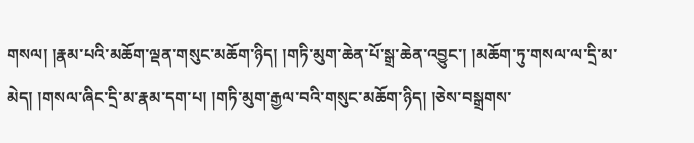གསལ། །རྣམ་པའི་མཆོག་ལྡན་གསུང་མཆོག་ཉིད། །གཏི་མུག་ཆེན་པོ་སྒྲ་ཆེན་འབྱུང་། །མཆོག་ཏུ་གསལ་ལ་དྲི་མ་མེད། །གསལ་ཞིང་དྲི་མ་རྣམ་དག་པ། །གཏི་མུག་རྒྱལ་བའི་གསུང་མཆོག་ཉིད། །ཅེས་བསྒྲགས་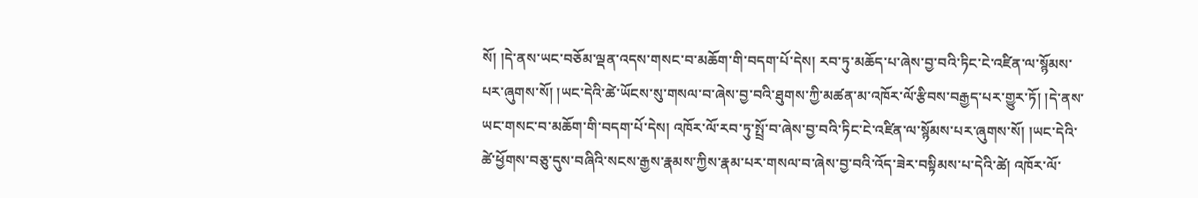སོ། །དེ་ནས་ཡང་བཅོམ་ལྡན་འདས་གསང་བ་མཆོག་གི་བདག་པོ་དེས། རབ་ཏུ་མཆོད་པ་ཞེས་བྱ་བའི་ཏིང་ངེ་འཛིན་ལ་སྙོམས་པར་ཞུགས་སོ། །ཡང་དེའི་ཚེ་ཡོངས་སུ་གསལ་བ་ཞེས་བྱ་བའི་ཐུགས་ཀྱི་མཚན་མ་འཁོར་ལོ་རྩིབས་བརྒྱད་པར་གྱུར་ཏོ། །དེ་ནས་ཡང་གསང་བ་མཆོག་གི་བདག་པོ་དེས། འཁོར་ལོ་རབ་ཏུ་སྤྲོ་བ་ཞེས་བྱ་བའི་ཏིང་ངེ་འཛིན་ལ་སྙོམས་པར་ཞུགས་སོ། །ཡང་དེའི་ཚེ་ཕྱོགས་བཅུ་དུས་བཞིའི་སངས་རྒྱས་རྣམས་ཀྱིས་རྣམ་པར་གསལ་བ་ཞེས་བྱ་བའི་འོད་ཟེར་བསྟིམས་པ་དེའི་ཚེ། འཁོར་ལོ་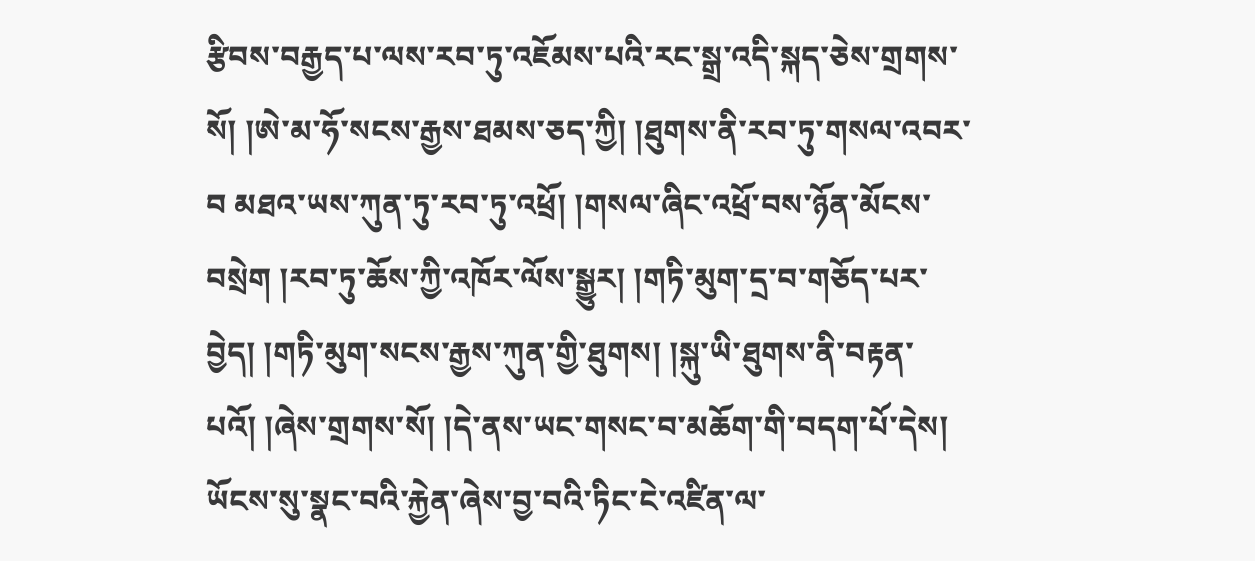རྩིབས་བརྒྱད་པ་ལས་རབ་ཏུ་འཇོམས་པའི་རང་སྒྲ་འདི་སྐད་ཅེས་གྲགས་སོ། །ཨེ་མ་ཧོ་སངས་རྒྱས་ཐམས་ཅད་ཀྱི། །ཐུགས་ནི་རབ་ཏུ་གསལ་འབར་བ མཐའ་ཡས་ཀུན་ཏུ་རབ་ཏུ་འཕྲོ། །གསལ་ཞིང་འཕྲོ་བས་ཉོན་མོངས་བསྲེག །རབ་ཏུ་ཆོས་ཀྱི་འཁོར་ལོས་སྒྱུར། །གཏི་མུག་དྲ་བ་གཅོད་པར་བྱེད། །གཏི་མུག་སངས་རྒྱས་ཀུན་གྱི་ཐུགས། །སྐུ་ཡི་ཐུགས་ནི་བརྟན་པའོ། །ཞེས་གྲགས་སོ། །དེ་ནས་ཡང་གསང་བ་མཆོག་གི་བདག་པོ་དེས། ཡོངས་སུ་སྣང་བའི་རྐྱེན་ཞེས་བྱ་བའི་ཏིང་ངེ་འཛིན་ལ་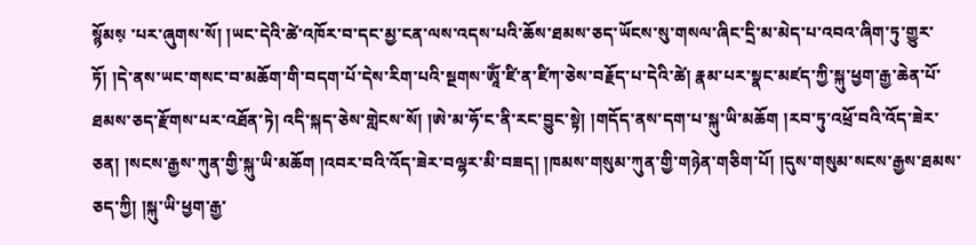སྙོམས༷ ་པར་ཞུགས་སོ། །ཡང་དེའི་ཚེ་འཁོར་བ་དང་མྱ་ངན་ལས་འདས་པའི་ཆོས་ཐམས་ཅད་ཡོངས་སུ་གསལ་ཞིང་དྲི་མ་མེད་པ་འབའ་ཞིག་ཏུ་གྱུར་ཏོ། །དེ་ནས་ཡང་གསང་བ་མཆོག་གི་བདག་པོ་དེས་རིག་པའི་སྔགས་ཨཱོཾ་ཛི་ན་ཛིཀ་ཅེས་བརྗོད་པ་དེའི་ཚེ། རྣམ་པར་སྣང་མཛད་ཀྱི་སྐུ་ཕྱག་རྒྱ་ཆེན་པོ་ཐམས་ཅད་རྫོགས་པར་འཐོན་ཏེ། འདི་སྐད་ཅེས་གླེངས་སོ། །ཨེ་མ་ཧོ་ང་ནི་རང་བྱུང་སྟེ། །གདོད་ནས་དག་པ་སྐུ་ཡི་མཆོག །རབ་ཏུ་འཕྲོ་བའི་འོད་ཟེར་ཅན། །སངས་རྒྱས་ཀུན་གྱི་སྐུ་ཡི་མཆོག །འབར་བའི་འོད་ཟེར་བལྷར་མི་བཟད། །ཁམས་གསུམ་ཀུན་གྱི་གཉེན་གཅིག་པོ། །དུས་གསུམ་སངས་རྒྱས་ཐམས་ཅད་ཀྱི། །སྐུ་ཡི་ཕྱག་རྒྱ་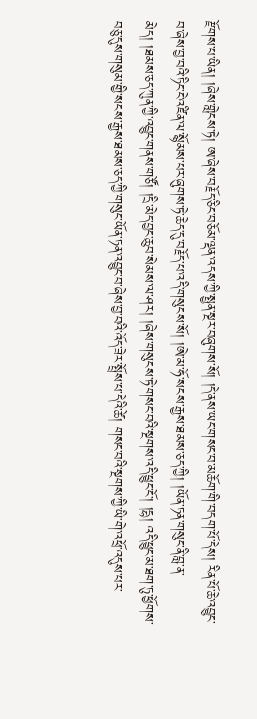རྫོགས་པ་ཡིན། །ཞེས་གླེངས་ཏེ། ཨ་ཞེས་བརྗོད་ཅིང་བཅོམ་ལྡན་འདས་ཀྱི་སྤྱན་སྔར་བཞུགས་སོ། །དེ་ནས་ཡང་གསང་བ་མཆོག་གི་བདག་པོ་དེས། རིན་པོ་ཆེ་འབྱུང་བ་ཞེས་བྱ་བའི་ཏིང་ངེ་འཛིན་ལ་སྙོམས་པར་ཞུགས་ཏེ་ཆེད་དུ་བརྗོད་པ་འདི་གསུངས་སོ། །ཨེ་མ་ཧོ་སངས་རྒྱས་ཐམས་ཅད་ཀྱི། །ཡོན་ཏན་གསུང་ནི་བླ་ན་མེད། །ཐམས་ཅད་ཀུན་ཀྱི་འབྱུང་གནས་གཙོ། །དྲི་མེད་བྱང་ཆུབ་སེམས་ལ་ཤར། །ཞེས་གསུངས་ཏེ་གསང་བའི་སྔགས་འདི་ཕྱུང་ངོ་། །དྷ། འདི་ཕྱུང་མ་ཐག་ཏུ་ཕྱོགས་བཅུ་དུས་གསུམ་གྱི་སངས་རྒྱས་ཐམས་ཅད་ཀྱི་གསུང་ཡོན་ཏན་འབྱུང་བ་ཞེས་བྱ་བའི་འོད་ཟེར་སྤྲོས་པ་དེའི་ཚེ། གསང་བའི་སྔགས་ཀྱི་ཡི་གེ་འཕྲོ་འདུས་པར་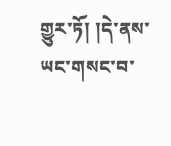གྱུར་ཏོ། །དེ་ནས་ཡང་གསང་བ་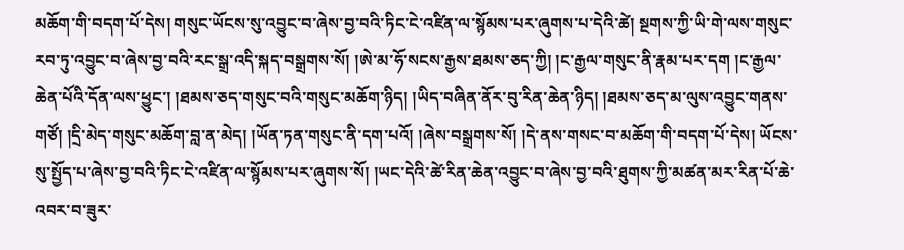མཆོག་གི་བདག་པོ་དེས། གསུང་ཡོངས་སུ་འབྱུང་བ་ཞེས་བྱ་བའི་ཏིང་ངེ་འཛིན་ལ་སྙོམས་པར་ཞུགས་པ་དེའི་ཚེ། སྔགས་ཀྱི་ཡི་གེ་ལས་གསུང་རབ་ཏུ་འབྱུང་བ་ཞེས་བྱ་བའི་རང་སྒྲ་འདི་སྐད་བསྒྲགས་སོ། །ཨེ་མ་ཧོ་སངས་རྒྱས་ཐམས་ཅད་ཀྱི། །ང་རྒྱལ་གསུང་ནི་རྣམ་པར་དག །ང་རྒྱལ་ཆེན་པོའི་དོན་ལས་ཕྱུང་། །ཐམས་ཅད་གསུང་བའི་གསུང་མཆོག་ཉིད། །ཡིད་བཞིན་ནོར་བུ་རིན་ཆེན་ཉིད། །ཐམས་ཅད་མ་ལུས་འབྱུང་གནས་གཙོ། །དྲི་མེད་གསུང་མཆོག་བླ་ན་མེད། །ཡོན་ཏན་གསུང་ནི་དག་པའོ། །ཞེས་བསྒྲགས་སོ། །དེ་ནས་གསང་བ་མཆོག་གི་བདག་པོ་དེས། ཡོངས་སུ་སྤྱོད་པ་ཞེས་བྱ་བའི་ཏིང་ངེ་འཛིན་ལ་སྙོམས་པར་ཞུགས་སོ། །ཡང་དེའི་ཚེ་རིན་ཆེན་འབྱུང་བ་ཞེས་བྱ་བའི་ཐུགས་ཀྱི་མཚན་མར་རིན་པོ་ཆེ་འབར་བ་ཟུར་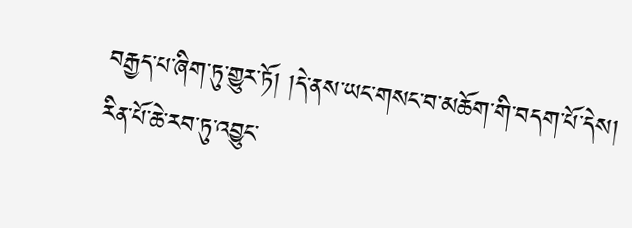བརྒྱད་པ་ཞིག་ཏུ་གྱུར་ཏོ། །དེ་ནས་ཡང་གསང་བ་མཆོག་གི་བདག་པོ་དེས། རིན་པོ་ཆེ་རབ་ཏུ་འབྱུང་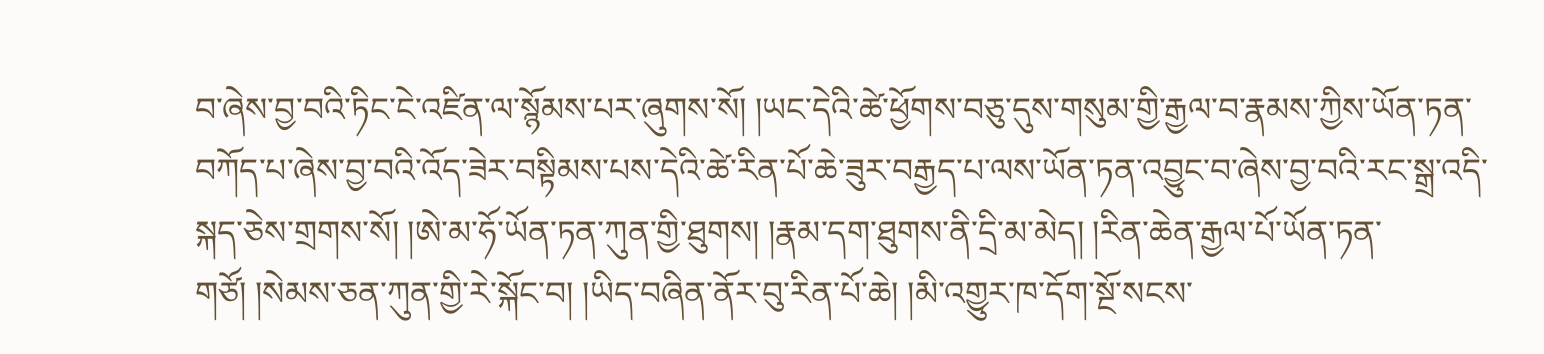བ་ཞེས་བྱ་བའི་ཏིང་ངེ་འཛིན་ལ་སྙོམས་པར་ཞུགས་སོ། །ཡང་དེའི་ཚེ་ཕྱོགས་བཅུ་དུས་གསུམ་གྱི་རྒྱལ་བ་རྣམས་ཀྱིས་ཡོན་ཏན་བཀོད་པ་ཞེས་བྱ་བའི་འོད་ཟེར་བསྟིམས་པས་དེའི་ཚེ་རིན་པོ་ཆེ་ཟུར་བརྒྱད་པ་ལས་ཡོན་ཏན་འབྱུང་བ་ཞེས་བྱ་བའི་རང་སྒྲ་འདི་སྐད་ཅེས་གྲགས་སོ། །ཨེ་མ་ཧོ་ཡོན་ཏན་ཀུན་གྱི་ཐུགས། །རྣམ་དག་ཐུགས་ནི་དྲི་མ་མེད། །རིན་ཆེན་རྒྱལ་པོ་ཡོན་ཏན་གཙོ། །སེམས་ཅན་ཀུན་གྱི་རེ་སྐོང་བ། །ཡིད་བཞིན་ནོར་བུ་རིན་པོ་ཆེ། །མི་འགྱུར་ཁ་དོག་སྔོ་སངས་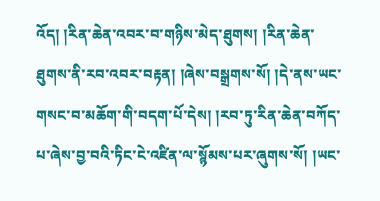འོད། །རིན་ཆེན་འབར་བ་གཉིས་མེད་ཐུགས། །རིན་ཆེན་ཐུགས་ནི་རབ་འབར་བརྟན། །ཞེས་བསྒྲགས་སོ། །དེ་ནས་ཡང་གསང་བ་མཆོག་གི་བདག་པོ་དེས། །རབ་ཏུ་རིན་ཆེན་བཀོད་པ་ཞེས་བྱ་བའི་ཏིང་ངེ་འཛིན་ལ་སྙོམས་པར་ཞུགས་སོ། །ཡང་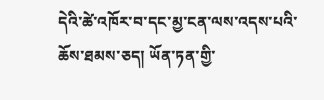དེའི་ཚེ་འཁོར་བ་དང་མྱ་ངན་ལས་འདས་པའི་ཆོས་ཐམས་ཅད། ཡོན་ཏན་གྱི་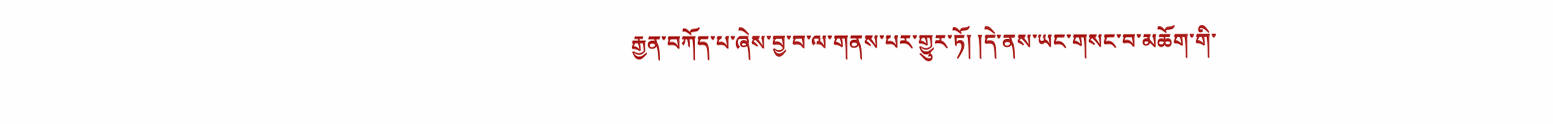རྒྱན་བཀོད་པ་ཞེས་བྱ་བ་ལ་གནས་པར་གྱུར་ཏོ། །དེ་ནས་ཡང་གསང་བ་མཆོག་གི་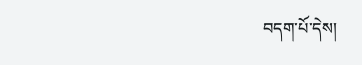བདག་པོ་དེས།